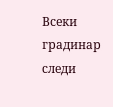Всеки градинар следи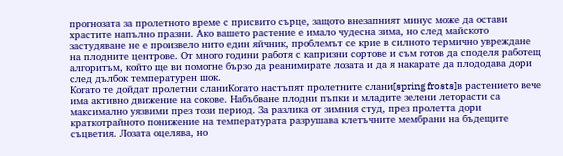прогнозата за пролетното време с присвито сърце, защото внезапният минус може да остави храстите напълно празни. Ако вашето растение е имало чудесна зима, но след майското застудяване не е произвело нито един яйчник, проблемът се крие в силното термично увреждане на плодните центрове. От много години работя с капризни сортове и съм готов да споделя работещ алгоритъм, който ще ви помогне бързо да реанимирате лозата и да я накарате да плододава дори след дълбок температурен шок.
Когато те дойдат пролетни сланиКогато настъпят пролетните слани[spring frosts]в растението вече има активно движение на сокове. Набъбване плодни пъпки и младите зелени леторасти са максимално уязвими през този период. За разлика от зимния студ, през пролетта дори краткотрайното понижение на температурата разрушава клетъчните мембрани на бъдещите съцветия. Лозата оцелява, но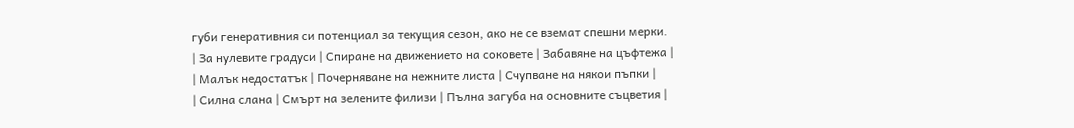губи генеративния си потенциал за текущия сезон, ако не се вземат спешни мерки.
| За нулевите градуси | Спиране на движението на соковете | Забавяне на цъфтежа |
| Малък недостатък | Почерняване на нежните листа | Счупване на някои пъпки |
| Силна слана | Смърт на зелените филизи | Пълна загуба на основните съцветия |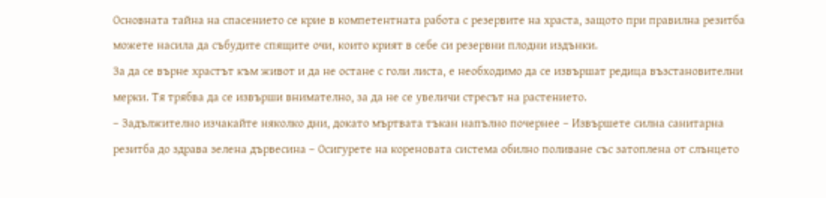Основната тайна на спасението се крие в компетентната работа с резервите на храста, защото при правилна резитба можете насила да събудите спящите очи, които крият в себе си резервни плодни издънки.
За да се върне храстът към живот и да не остане с голи листа, е необходимо да се извършат редица възстановителни мерки. Тя трябва да се извърши внимателно, за да не се увеличи стресът на растението.
– Задължително изчакайте няколко дни, докато мъртвата тъкан напълно почернее – Извършете силна санитарна резитба до здрава зелена дървесина – Осигурете на кореновата система обилно поливане със затоплена от слънцето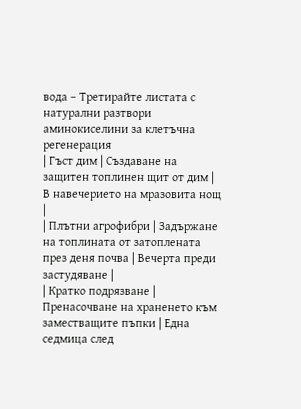вода – Третирайте листата с натурални разтвори аминокиселини за клетъчна регенерация
| Гъст дим | Създаване на защитен топлинен щит от дим | В навечерието на мразовита нощ |
| Плътни агрофибри | Задържане на топлината от затоплената през деня почва | Вечерта преди застудяване |
| Кратко подрязване | Пренасочване на храненето към заместващите пъпки | Една седмица след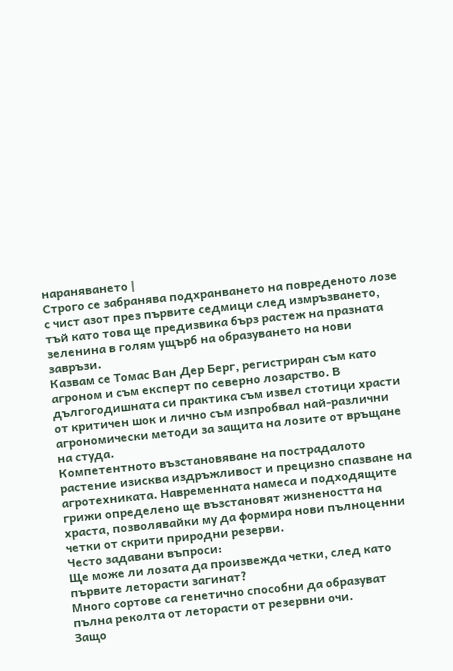нараняването |
Строго се забранява подхранването на повреденото лозе с чист азот през първите седмици след измръзването, тъй като това ще предизвика бърз растеж на празната зеленина в голям ущърб на образуването на нови завръзи.
Казвам се Томас Ван Дер Берг, регистриран съм като агроном и съм експерт по северно лозарство. В дългогодишната си практика съм извел стотици храсти от критичен шок и лично съм изпробвал най-различни агрономически методи за защита на лозите от връщане на студа.
Компетентното възстановяване на пострадалото растение изисква издръжливост и прецизно спазване на агротехниката. Навременната намеса и подходящите грижи определено ще възстановят жизнеността на храста, позволявайки му да формира нови пълноценни четки от скрити природни резерви.
Често задавани въпроси:
Ще може ли лозата да произвежда четки, след като първите леторасти загинат?
Много сортове са генетично способни да образуват пълна реколта от леторасти от резервни очи.
Защо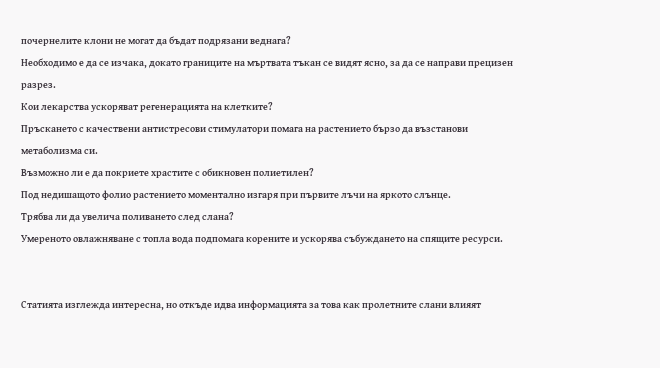почернелите клони не могат да бъдат подрязани веднага?
Необходимо е да се изчака, докато границите на мъртвата тъкан се видят ясно, за да се направи прецизен разрез.
Кои лекарства ускоряват регенерацията на клетките?
Пръскането с качествени антистресови стимулатори помага на растението бързо да възстанови метаболизма си.
Възможно ли е да покриете храстите с обикновен полиетилен?
Под недишащото фолио растението моментално изгаря при първите лъчи на яркото слънце.
Трябва ли да увелича поливането след слана?
Умереното овлажняване с топла вода подпомага корените и ускорява събуждането на спящите ресурси.


Статията изглежда интересна, но откъде идва информацията за това как пролетните слани влияят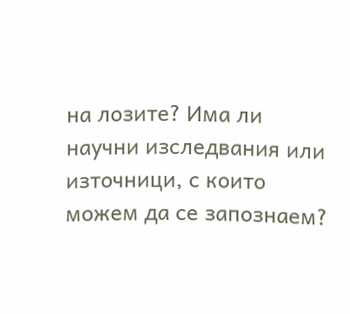на лозите? Има ли научни изследвания или източници, с които можем да се запознаем?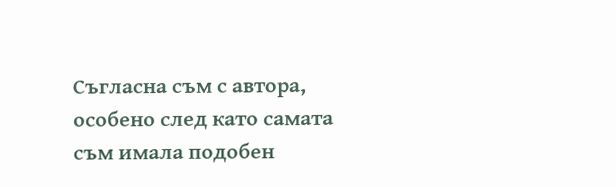Съгласна съм с автора, особено след като самата съм имала подобен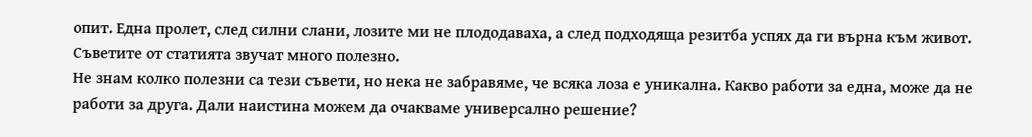опит. Една пролет, след силни слани, лозите ми не плододаваха, а след подходяща резитба успях да ги върна към живот. Съветите от статията звучат много полезно.
Не знам колко полезни са тези съвети, но нека не забравяме, че всяка лоза е уникална. Какво работи за една, може да не работи за друга. Дали наистина можем да очакваме универсално решение?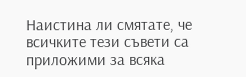Наистина ли смятате, че всичките тези съвети са приложими за всяка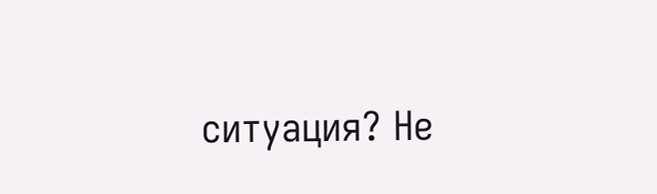ситуация? Не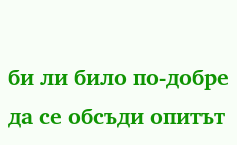би ли било по-добре да се обсъди опитът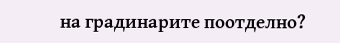на градинарите поотделно?